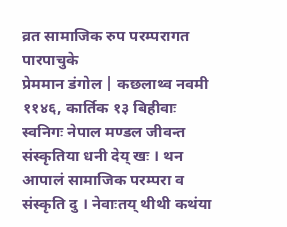व्रत सामाजिक रुप परम्परागत पारपाचुके
प्रेममान डंगोल | कछलाथ्व नवमी ११४६, कार्तिक १३ बिहीवाः
स्वनिगः नेपाल मण्डल जीवन्त संस्कृतिया धनी देय् खः । थन आपालं सामाजिक परम्परा व संस्कृति दु । नेवाःतय् थीथी कथंया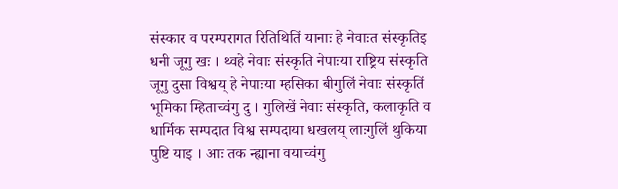संस्कार व परम्परागत रितिथितिं यानाः हे नेवाःत संस्कृतिइ धनी जूगु खः । थ्वहे नेवाः संस्कृति नेपाःया राष्ट्रिय संस्कृति जूगु दुसा विश्वय् हे नेपाःया म्हसिका बीगुलिं नेवाः संस्कृतिं भूमिका म्हिताच्वंगु दु । गुलिखें नेवाः संस्कृति, कलाकृति व धार्मिक सम्पदात विश्व सम्पदाया धखलय् लाःगुलिं थुकिया पुष्टि याइ । आः तक न्ह्याना वयाच्वंगु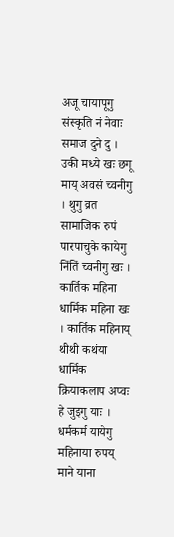अजू चायापूगु संस्कृति नं नेवाः समाज दुने दु । उकी मध्ये खः छगू माय् अवसं च्वनीगु । थुगु व्रत सामाजिक रुपं पारपाचुके कायेगु निंतिं च्वनीगु खः ।
कार्तिक महिना धार्मिक महिना खः । कार्तिक महिनाय् थीथी कथंया धार्मिक क्रियाकलाप अप्वः हे जुइगु याः । धर्मकर्म यायेगु महिनाया रुपय् माने याना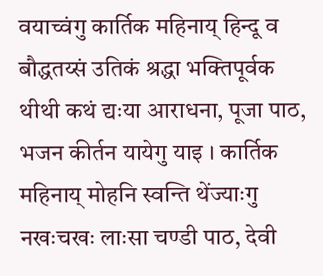वयाच्वंगु कार्तिक महिनाय् हिन्दू व बौद्धतय्सं उतिकं श्रद्धा भक्तिपूर्वक थीथी कथं द्यःया आराधना, पूजा पाठ, भजन कीर्तन यायेगु याइ । कार्तिक महिनाय् मोहनि स्वन्ति थेंज्याःगु नखःचखः लाःसा चण्डी पाठ, देवी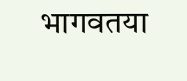भागवतया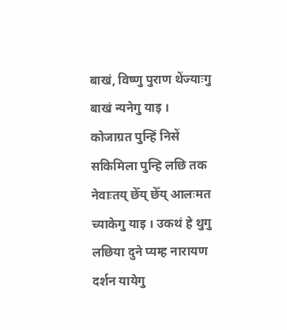बाखं, विष्णु पुराण थेंज्याःगु बाखं न्यनेगु याइ । कोजाग्रत पुन्हिं निसें सकिमिला पुन्हि लछि तक नेवाःतय् छेँय् छेँय् आलःमत च्याकेगु याइ । उकथं हे थुगु लछिया दुने प्यम्ह नारायण दर्शन यायेगु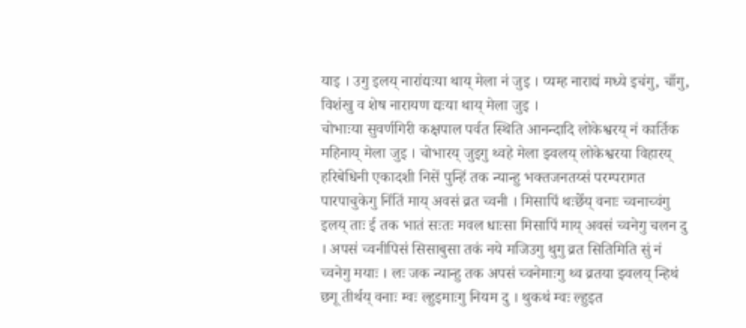याइ । उगु इलय् नारांद्यःया थाय् मेला नं जुइ । प्यम्ह नाराद्यं मध्ये इचंगु, चाँगु, विशंखु व शेष नारायण द्यःया थाय् मेला जुइ ।
चोभाःया सुवर्णगिरी कक्षपाल पर्वत स्थिति आनन्दादि लोकेश्वरय् नं कार्तिक महिनाय् मेला जुइ । चोभारय् जुइगु थ्वहे मेला झ्वलय् लोकेश्वरया विहारय् हरिबेधिनी एकादशी निसें पुन्हिं तक न्यान्हु भक्तजनतय्सं परम्परागत पारपाचुकेगु निंतिं माय् अवसं व्रत च्वनी । मिसापिं थःछेँय् वनाः च्वनाच्वंगु इलय् ताः ई तक भातं सःतः मवल धाःसा मिसापिं माय् अवसं च्वनेगु चलन दु । अपसं च्वनीपिसं सिसाबुसा तकं नये मजिउगु थुगु व्रत सितिमिति सुं नं च्वनेगु मयाः । लः जक न्यान्हु तक अपसं च्वनेमाःगु थ्व व्रतया झ्वलय् न्हिथं छगू तीर्थय् वनाः म्वः ल्हुइमाःगु नियम दु । थुकथं म्वः ल्हुइत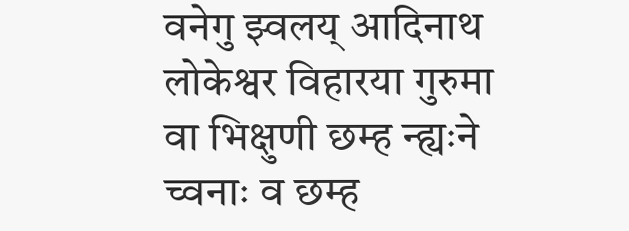वनेगु झ्वलय् आदिनाथ लोकेश्वर विहारया गुरुमा वा भिक्षुणी छम्ह न्ह्यःने च्वनाः व छम्ह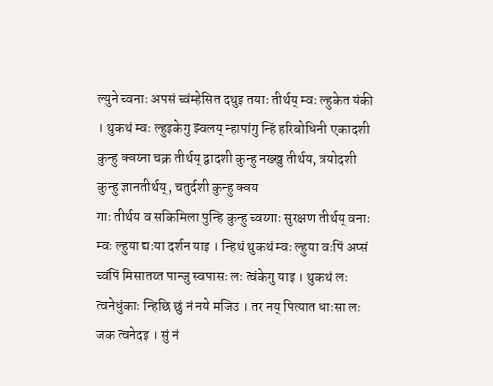ल्युने च्वनाः अपसं च्वंम्हेसित दथुइ तयाः तीर्थय् म्वः ल्हुकेत यंकी । थुकथं म्वः ल्हुइकेगु झ्वलय् न्हापांगु न्हिं हरिबोधिनी एकादशी कुन्हु क्वय्ना चक्र तीर्थय् द्वादशी कुन्हु नख्खु तीर्थय, त्रयोदशी कुन्हु ज्ञानतीर्थय्, चतुर्दशी कुन्हु क्वय
गाः तीर्थय व सकिमिला पुन्हि कुन्हु च्वय्गाः सुरक्षण तीर्थय् वनाः म्वः ल्हुया द्यःया दर्शन याइ । न्हिथं थुकथं म्वः ल्हुया वःपिं अप्सं च्वंपिं मिसातय्त पान्जु स्वपासः लः त्वंकेगु याइ । थुकथं लः त्वनेधुंकाः न्हिछि छुं नं नये मजिउ । तर नय् पित्यात धाःसा लः जक त्वनेदइ । सुं नं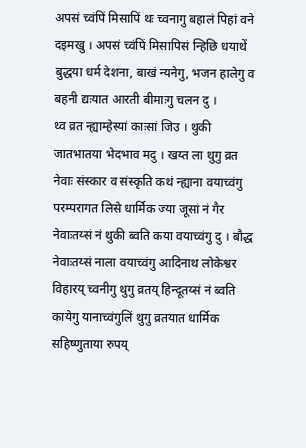अपसं च्वंपिं मिसापिं थः च्वनागु बहालं पिहां वने दइमखु । अपसं च्वंपिं मिसापिसं न्हिछि धयाथें बुद्धया धर्म देशना, बाखं न्यनेगु, भजन हालेगु व बहनी द्यःयात आरती बीमाःगु चलन दु ।
थ्व व्रत न्ह्याम्हेस्यां काःसां जिउ । थुकी जातभातया भेदभाव मदु । खय्त ला थुगु व्रत नेवाः संस्कार व संस्कृति कथं न्ह्याना वयाच्वंगु परम्परागत लिसे धार्मिक ज्या जूसां नं गैर नेवाःतय्सं नं थुकी ब्वति कया वयाच्वंगु दु । बौद्ध नेवाःतय्सं नाला वयाच्वंगु आदिनाथ लोकेश्वर विहारय् च्वनीगु थुगु व्रतय् हिन्दूतय्सं नं ब्वति कायेगु यानाच्वंगुलिं थुगु व्रतयात धार्मिक सहिष्णुताया रुपय्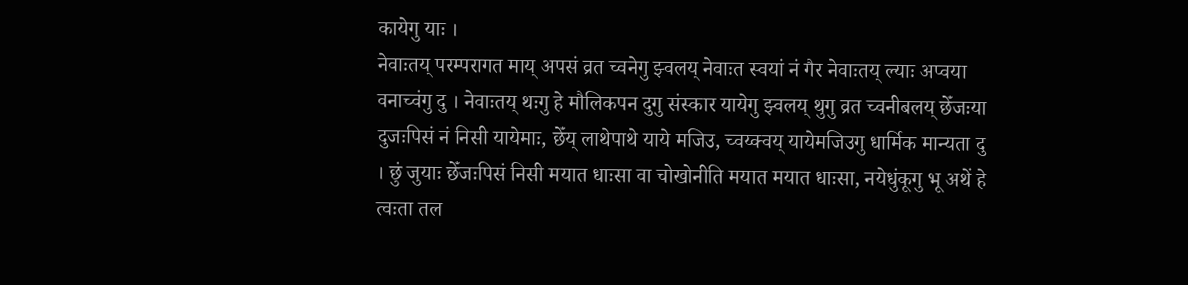कायेगु याः ।
नेवाःतय् परम्परागत माय् अपसं व्रत च्वनेगु झ्वलय् नेवाःत स्वयां नं गैर नेवाःतय् ल्याः अप्वया वनाच्वंगु दु । नेवाःतय् थःगु हे मौलिकपन दुगु संस्कार यायेगु झ्वलय् थुगु व्रत च्वनीबलय् छेँजःया दुजःपिसं नं निसी यायेमाः, छेँय् लाथेपाथे याये मजिउ, च्वय्क्वय् यायेमजिउगु धार्मिक मान्यता दु । छुं जुयाः छेँजःपिसं निसी मयात धाःसा वा चोखोनीति मयात मयात धाःसा, नयेधुंकूगु भू अथें हे त्वःता तल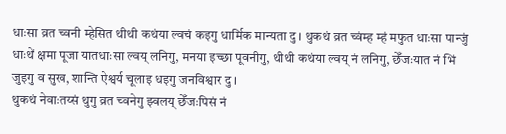धाःसा व्रत च्वनी म्हेसित थीथी कथंया ल्वचं कइगु धार्मिक मान्यता दु । थुकथं व्रत च्वंम्ह म्हं मफुत धाःसा पान्जुं धाःथें क्षमा पूजा यातधाःसा ल्वय् लनिगु, मनया इच्छा पूवनीगु, थीथी कथंया ल्वय् नं लनिगु, छेँजःयात नं भिं जुइगु व सुख, शान्ति ऐश्वर्य चूलाइ धइगु जनविश्वार दु ।
थुकथं नेवाःतय्सं थुगु व्रत च्वनेगु झ्वलय् छेँजःपिसं नं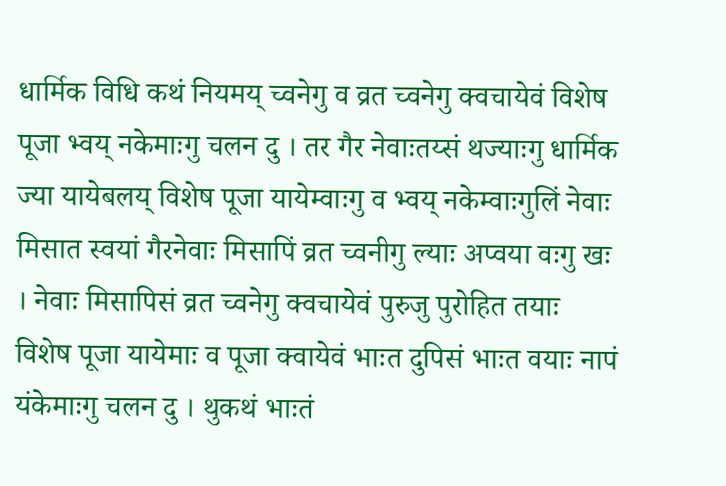धार्मिक विधि कथं नियमय् च्वनेगु व व्रत च्वनेगु क्वचायेवं विशेष पूजा भ्वय् नकेमाःगु चलन दु । तर गैर नेवाःतय्सं थज्याःगु धार्मिक ज्या यायेबलय् विशेष पूजा यायेम्वाःगु व भ्वय् नकेम्वाःगुलिं नेवाः मिसात स्वयां गैरनेवाः मिसापिं व्रत च्वनीगु ल्याः अप्वया वःगु खः । नेवाः मिसापिसं व्रत च्वनेगु क्वचायेवं पुरुजु पुरोहित तयाः विशेष पूजा यायेमाः व पूजा क्वायेवं भाःत दुपिसं भाःत वयाः नापं यंकेमाःगु चलन दु । थुकथं भाःतं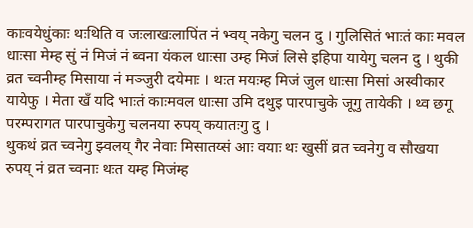काःवयेधुंकाः थःथिति व जःलाखःलापिंत नं भ्वय् नकेगु चलन दु । गुलिसितं भाःतं काः मवल धाःसा मेम्ह सुं नं मिजं नं ब्वना यंकल धाःसा उम्ह मिजं लिसे इहिपा यायेगु चलन दु । थुकी व्रत च्वनीम्ह मिसाया नं मञ्जुरी दयेमाः । थःत मयःम्ह मिजं जुल धाःसा मिसां अस्वीकार यायेफु । मेता खँ यदि भाःतं काःमवल धाःसा उमि दथुइ पारपाचुके जूगु तायेकी । थ्व छगू परम्परागत पारपाचुकेगु चलनया रुपय् कयातःगु दु ।
थुकथं व्रत च्वनेगु झ्वलय् गैर नेवाः मिसातय्सं आः वयाः थः खुसीं व्रत च्वनेगु व सौखया रुपय् नं व्रत च्वनाः थःत यम्ह मिजंम्ह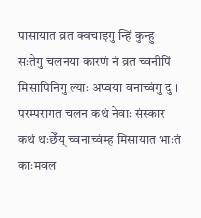पासायात व्रत क्वचाइगु न्हिं कुन्हु सःतेगु चलनया कारणं नं व्रत च्वनीपिं मिसापिनिगु ल्याः अप्वया वनाच्वंगु दु ।
परम्परागत चलन कथं नेवाः संस्कार कथं थःछेँय् च्वनाच्वंम्ह मिसायात भाःतं काःमवल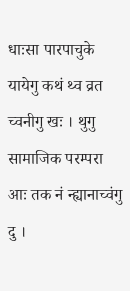धाःसा पारपाचुके यायेगु कथं थ्व व्रत च्वनीगु खः । थुगु सामाजिक परम्परा आः तक नं न्ह्यानाच्वंगु दु ।